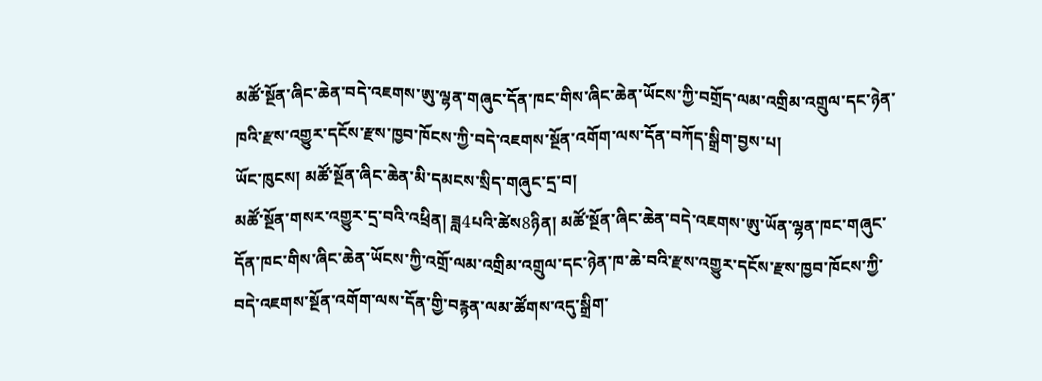མཚོ་སྔོན་ཞིང་ཆེན་བདེ་འཇགས་ཨུ་ལྷན་གཞུང་དོན་ཁང་གིས་ཞིང་ཆེན་ཡོངས་ཀྱི་བགྲོད་ལམ་འགྲིམ་འགྲུལ་དང་ཉེན་ཁའི་རྫས་འགྱུར་དངོས་རྫས་ཁྱབ་ཁོངས་ཀྱི་བདེ་འཇགས་སྔོན་འགོག་ལས་དོན་བཀོད་སྒྲིག་བྱས་པ།
ཡོང་ཁུངས། མཚོ་སྔོན་ཞིང་ཆེན་མི་དམངས་སྲིད་གཞུང་དྲ་བ།
མཚོ་སྔོན་གསར་འགྱུར་དྲ་བའི་འཕྲིན། ཟླ4པའི་ཚེས8ཉིན། མཚོ་སྔོན་ཞིང་ཆེན་བདེ་འཇགས་ཨུ་ཡོན་ལྷན་ཁང་གཞུང་དོན་ཁང་གིས་ཞིང་ཆེན་ཡོངས་ཀྱི་འགྲོ་ལམ་འགྲིམ་འགྲུལ་དང་ཉེན་ཁ་ཆེ་བའི་རྫས་འགྱུར་དངོས་རྫས་ཁྱབ་ཁོངས་ཀྱི་བདེ་འཇགས་སྔོན་འགོག་ལས་དོན་གྱི་བརྙན་ལམ་ཚོགས་འདུ་སྒྲིག་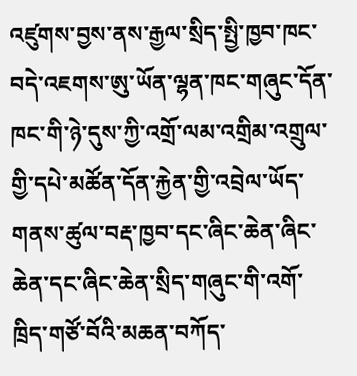འཛུགས་བྱས་ནས་རྒྱལ་སྲིད་སྤྱི་ཁྱབ་ཁང་བདེ་འཇགས་ཨུ་ཡོན་ལྷན་ཁང་གཞུང་དོན་ཁང་གི་ཉེ་དུས་ཀྱི་འགྲོ་ལམ་འགྲིམ་འགྲུལ་གྱི་དཔེ་མཚོན་དོན་རྐྱེན་གྱི་འབྲེལ་ཡོད་གནས་ཚུལ་བརྡ་ཁྱབ་དང་ཞིང་ཆེན་ཞིང་ཆེན་དང་ཞིང་ཆེན་སྲིད་གཞུང་གི་འགོ་ཁྲིད་གཙོ་བོའི་མཆན་བཀོད་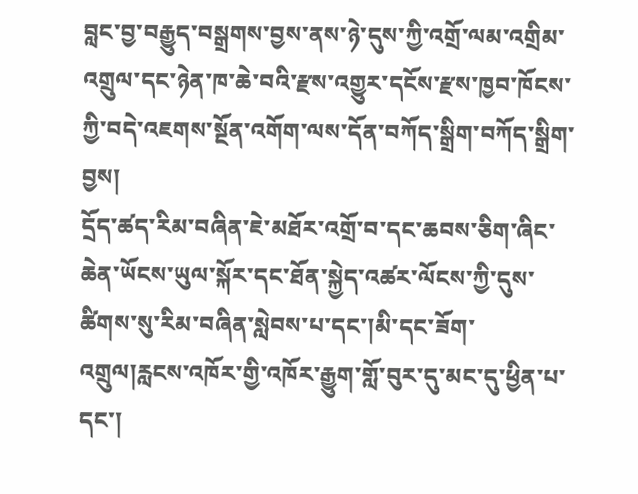བླང་བྱ་བརྒྱུད་བསྒྲགས་བྱས་ནས་ཉེ་དུས་ཀྱི་འགྲོ་ལམ་འགྲིམ་འགྲུལ་དང་ཉེན་ཁ་ཆེ་བའི་རྫས་འགྱུར་དངོས་རྫས་ཁྱབ་ཁོངས་ཀྱི་བདེ་འཇགས་སྔོན་འགོག་ལས་དོན་བཀོད་སྒྲིག་བཀོད་སྒྲིག་བྱས།
དྲོད་ཚད་རིམ་བཞིན་ཇེ་མཐོར་འགྲོ་བ་དང་ཆབས་ཅིག་ཞིང་ཆེན་ཡོངས་ཡུལ་སྐོར་དང་ཐོན་སྐྱེད་འཚར་ལོངས་ཀྱི་དུས་ཚིགས་སུ་རིམ་བཞིན་སླེབས་པ་དང་།མི་དང་ཟོག་འགྲུལ།རླངས་འཁོར་གྱི་འཁོར་རྒྱུག་གློ་བུར་དུ་མང་དུ་ཕྱིན་པ་དང་།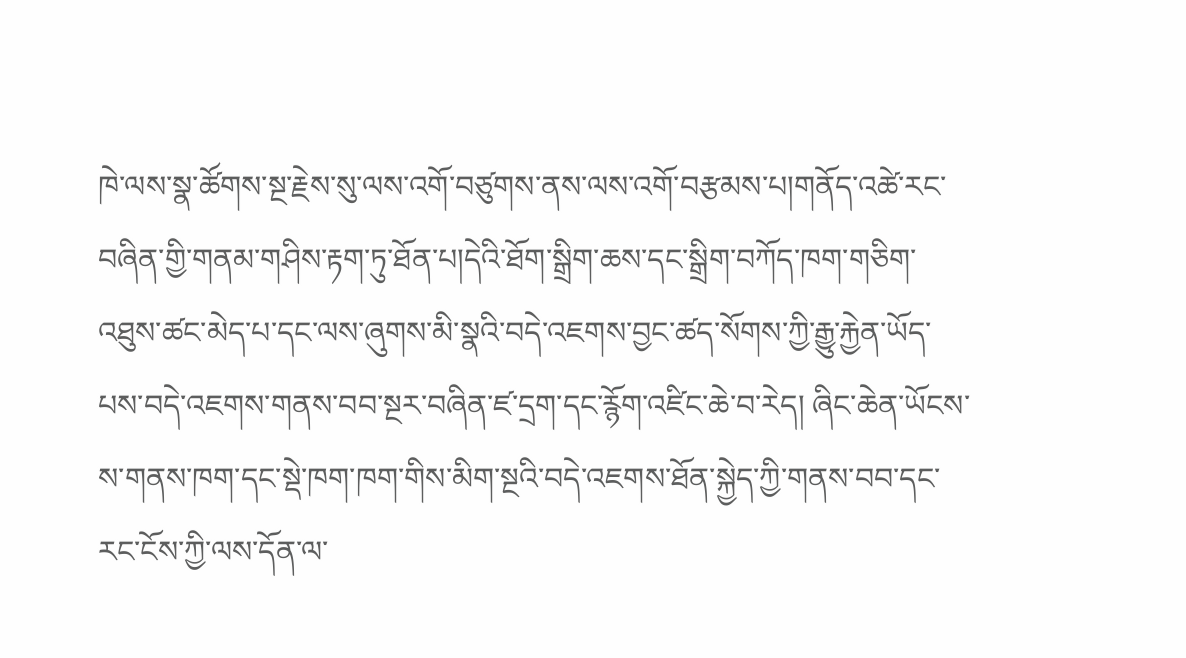ཁེ་ལས་སྣ་ཚོགས་སྔ་རྗེས་སུ་ལས་འགོ་བཙུགས་ནས་ལས་འགོ་བརྩམས་པ།གནོད་འཚེ་རང་བཞིན་གྱི་གནམ་གཤིས་རྟག་ཏུ་ཐོན་པ།དེའི་ཐོག་སྒྲིག་ཆས་དང་སྒྲིག་བཀོད་ཁག་གཅིག་འཐུས་ཚང་མེད་པ་དང་ལས་ཞུགས་མི་སྣའི་བདེ་འཇགས་བྱང་ཚད་སོགས་ཀྱི་རྒྱུ་རྐྱེན་ཡོད་པས་བདེ་འཇགས་གནས་བབ་སྔར་བཞིན་ཛ་དྲག་དང་རྙོག་འཛིང་ཆེ་བ་རེད། ཞིང་ཆེན་ཡོངས་ས་གནས་ཁག་དང་སྡེ་ཁག་ཁག་གིས་མིག་སྔའི་བདེ་འཇགས་ཐོན་སྐྱེད་ཀྱི་གནས་བབ་དང་རང་ངོས་ཀྱི་ལས་དོན་ལ་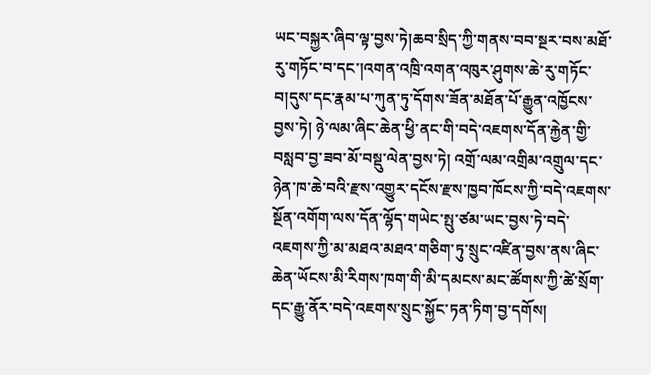ཡང་བསྐྱར་ཞིབ་ལྟ་བྱས་ཏེ།ཆབ་སྲིད་ཀྱི་གནས་བབ་སྔར་བས་མཐོ་རུ་གཏོང་བ་དང་།འགན་འཁྲི་འགན་འཁུར་ཤུགས་ཆེ་རུ་གཏོང་བ།དུས་དང་རྣམ་པ་ཀུན་ཏུ་དོགས་ཟོན་མཐོན་པོ་རྒྱུན་འཁྱོངས་བྱས་ཏེ། ཉེ་ལམ་ཞིང་ཆེན་ཕྱི་ནང་གི་བདེ་འཇགས་དོན་རྐྱེན་གྱི་བསླབ་བྱ་ཟབ་མོ་བསྡུ་ལེན་བྱས་ཏེ། འགྲོ་ལམ་འགྲིམ་འགྲུལ་དང་ཉེན་ཁ་ཆེ་བའི་རྫས་འགྱུར་དངོས་རྫས་ཁྱབ་ཁོངས་ཀྱི་བདེ་འཇགས་སྔོན་འགོག་ལས་དོན་ལྷོད་གཡེང་སྤུ་ཙམ་ཡང་བྱས་ཏེ་བདེ་འཇགས་ཀྱི་མ་མཐའ་མཐའ་གཅིག་ཏུ་སྲུང་འཛིན་བྱས་ནས་ཞིང་ཆེན་ཡོངས་མི་རིགས་ཁག་གི་མི་དམངས་མང་ཚོགས་ཀྱི་ཚེ་སྲོག་དང་རྒྱུ་ནོར་བདེ་འཇགས་སྲུང་སྐྱོང་ཏན་ཏིག་བྱ་དགོས།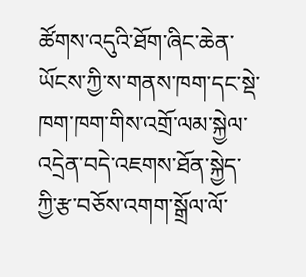ཚོགས་འདུའི་ཐོག་ཞིང་ཆེན་ཡོངས་ཀྱི་ས་གནས་ཁག་དང་སྡེ་ཁག་ཁག་གིས་འགྲོ་ལམ་སྐྱེལ་འདྲེན་བདེ་འཇགས་ཐོན་སྐྱེད་ཀྱི་རྩ་བཅོས་འགག་སྒྲོལ་ལོ་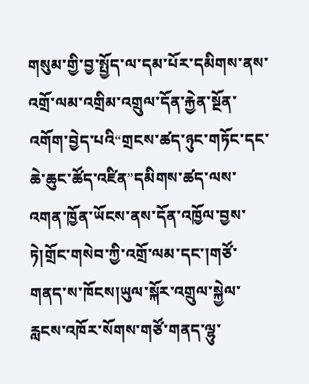གསུམ་གྱི་བྱ་སྤྱོད་ལ་དམ་པོར་དམིགས་ནས་འགྲོ་ལམ་འགྲིམ་འགྲུལ་དོན་རྐྱེན་སྔོན་འགོག་བྱེད་པའི“གྲངས་ཚད་ཉུང་གཏོང་དང་ཆེ་ཆུང་ཚོད་འཛིན”དམིགས་ཚད་ལས་འགན་ཁྱོན་ཡོངས་ནས་དོན་འཁྱོལ་བྱས་ཏེ།གྲོང་གསེབ་ཀྱི་འགྲོ་ལམ་དང་།གཙོ་གནད་ས་ཁོངས།ཡུལ་སྐོར་འགྲུལ་སྐྱེལ་རླངས་འཁོར་སོགས་གཙོ་གནད་ལྷུ་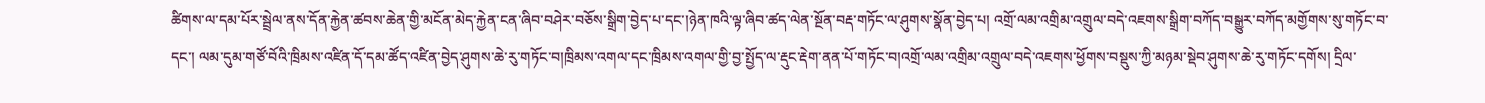ཚིགས་ལ་དམ་པོར་སྦྲེལ་ནས་དོན་རྐྱེན་ཚབས་ཆེན་གྱི་མངོན་མེད་རྐྱེན་ངན་ཞིབ་བཤེར་བཅོས་སྒྲིག་བྱེད་པ་དང་།ཉེན་ཁའི་ལྟ་ཞིབ་ཚད་ལེན་སྔོན་བརྡ་གཏོང་ལ་ཤུགས་སྣོན་བྱེད་པ། འགྲོ་ལམ་འགྲིམ་འགྲུལ་བདེ་འཇགས་སྒྲིག་བཀོད་བསྒྱུར་བཀོད་མགྱོགས་སུ་གཏོང་བ་དང་། ལམ་དུམ་གཙོ་བོའི་ཁྲིམས་འཛིན་དོ་དམ་ཚོད་འཛིན་བྱེད་ཤུགས་ཆེ་རུ་གཏོང་བ།ཁྲིམས་འགལ་དང་ཁྲིམས་འགལ་གྱི་བྱ་སྤྱོད་ལ་རྡུང་རྡེག་ནན་པོ་གཏོང་བ།འགྲོ་ལམ་འགྲིམ་འགྲུལ་བདེ་འཇགས་ཕྱོགས་བསྡུས་ཀྱི་མཉམ་སྡེབ་ཤུགས་ཆེ་རུ་གཏོང་དགོས། དྲིལ་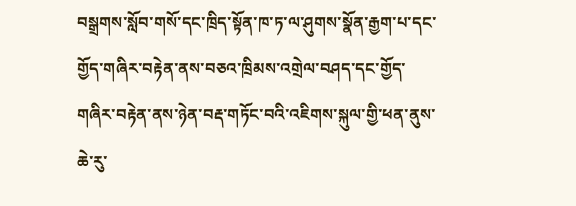བསྒྲགས་སློབ་གསོ་དང་ཁྲིད་སྟོན་ཁ་ཏ་ལ་ཤུགས་སྣོན་རྒྱག་པ་དང་གྱོད་གཞིར་བརྟེན་ནས་བཅའ་ཁྲིམས་འགྲེལ་བཤད་དང་གྱོད་གཞིར་བརྟེན་ནས་ཉེན་བརྡ་གཏོང་བའི་འཇིགས་སྐུལ་གྱི་ཕན་ནུས་ཆེ་རུ་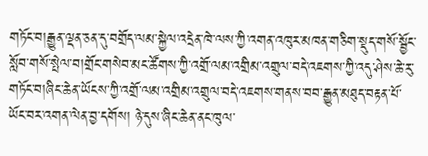གཏོང་བ།རྒྱུན་ལྡན་ཅན་དུ་བགྲོད་ལམ་སྐྱེལ་འདྲེན་ཁེ་ལས་ཀྱི་འགན་འཁུར་མཁན་གཅིག་སྡུད་གསོ་སྦྱོང་སློབ་གསོ་སྤེལ་བ།གྲོང་གསེབ་མང་ཚོགས་ཀྱི་འགྲོ་ལམ་འགྲིམ་འགྲུལ་བདེ་འཇགས་ཀྱི་འདུ་ཤེས་ཆེ་རུ་གཏོང་བ།ཞིང་ཆེན་ཡོངས་ཀྱི་འགྲོ་ལམ་འགྲིམ་འགྲུལ་བདེ་འཇགས་གནས་བབ་རྒྱུན་མཐུད་བརྟན་པོ་ཡོང་བར་འགན་ལེན་བྱ་དགོས། ཉེ་དུས་ཞིང་ཆེན་ནང་ཁུལ་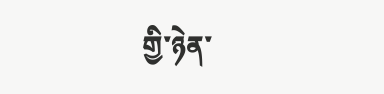གྱི་ཉེན་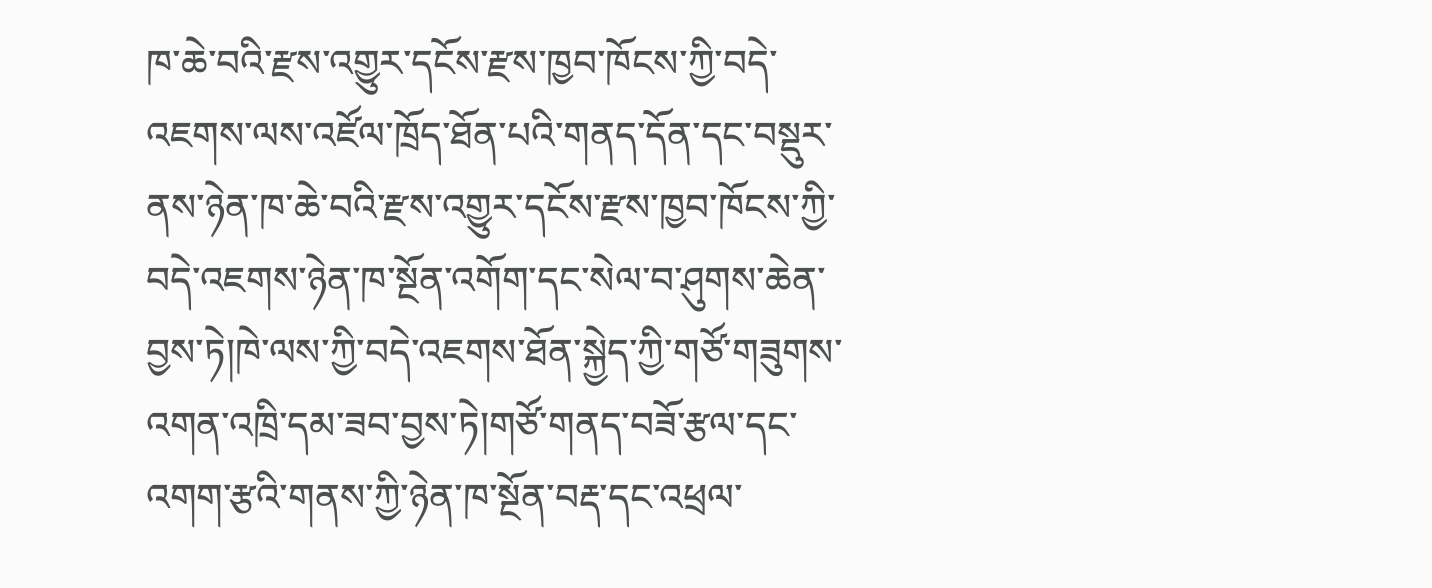ཁ་ཆེ་བའི་རྫས་འགྱུར་དངོས་རྫས་ཁྱབ་ཁོངས་ཀྱི་བདེ་འཇགས་ལས་འཛོལ་ཁྲོད་ཐོན་པའི་གནད་དོན་དང་བསྡུར་ནས་ཉེན་ཁ་ཆེ་བའི་རྫས་འགྱུར་དངོས་རྫས་ཁྱབ་ཁོངས་ཀྱི་བདེ་འཇགས་ཉེན་ཁ་སྔོན་འགོག་དང་སེལ་བ་ཤུགས་ཆེན་བྱས་ཏེ།ཁེ་ལས་ཀྱི་བདེ་འཇགས་ཐོན་སྐྱེད་ཀྱི་གཙོ་གཟུགས་འགན་འཁྲི་དམ་ཟབ་བྱས་ཏེ།གཙོ་གནད་བཟོ་རྩལ་དང་འགག་རྩའི་གནས་ཀྱི་ཉེན་ཁ་སྔོན་བརྡ་དང་འཕྲལ་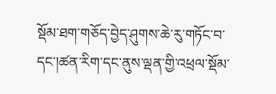སྡོམ་ཐག་གཅོད་བྱེད་ཤུགས་ཆེ་རུ་གཏོང་བ་དང་།ཚན་རིག་དང་ནུས་ལྡན་གྱི་འཕྲལ་སྡོམ་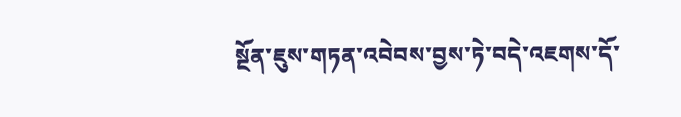སྔོན་ཇུས་གཏན་འབེབས་བྱས་ཏེ་བདེ་འཇགས་དོ་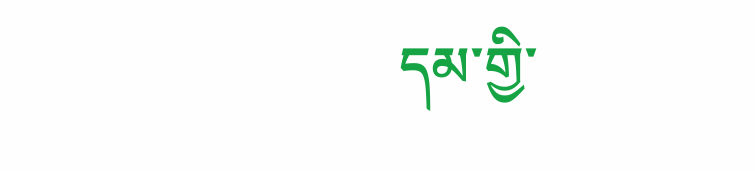དམ་གྱི་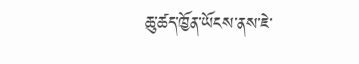ཆུ་ཚད་ཁྱོན་ཡོངས་ནས་ཇེ་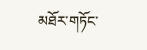མཐོར་གཏོང་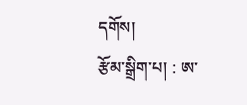དགོས།
རྩོམ་སྒྲིག་པ། : ཨ་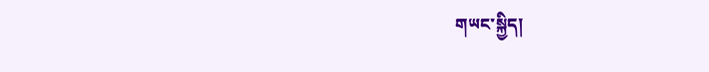གཡང་སྐྱིད།